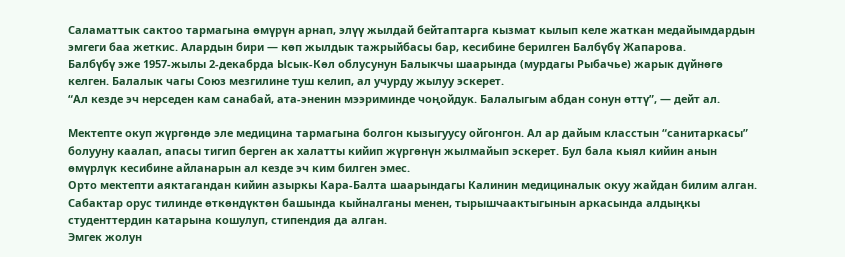Саламаттык сактоо тармагына өмүрүн арнап, элүү жылдай бейтаптарга кызмат кылып келе жаткан медайымдардын эмгеги баа жеткис. Алардын бири — көп жылдык тажрыйбасы бар, кесибине берилген Балбүбү Жапарова.
Балбүбү эже 1957-жылы 2-декабрда Ысык-Көл облусунун Балыкчы шаарында (мурдагы Рыбачье) жарык дүйнөгө келген. Балалык чагы Союз мезгилине туш келип, ал учурду жылуу эскерет.
“Ал кезде эч нерседен кам санабай, ата-эненин мээриминде чоңойдук. Балалыгым абдан сонун өттү”, — дейт ал.

Мектепте окуп жүргөндө эле медицина тармагына болгон кызыгуусу ойгонгон. Ал ар дайым класстын “санитаркасы” болууну каалап, апасы тигип берген ак халатты кийип жүргөнүн жылмайып эскерет. Бул бала кыял кийин анын өмүрлүк кесибине айланарын ал кезде эч ким билген эмес.
Орто мектепти аяктагандан кийин азыркы Кара-Балта шаарындагы Калинин медициналык окуу жайдан билим алган. Сабактар орус тилинде өткөндүктөн башында кыйналганы менен, тырышчаактыгынын аркасында алдыңкы студенттердин катарына кошулуп, стипендия да алган.
Эмгек жолун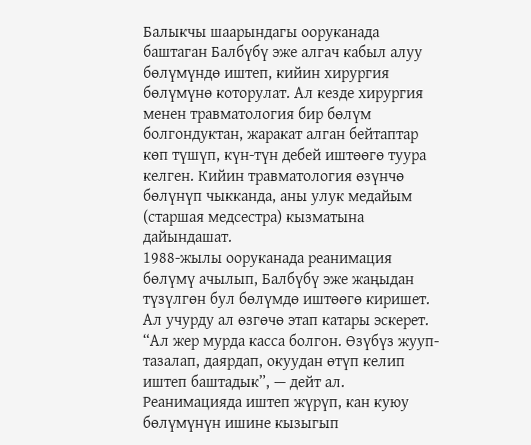Балыкчы шаарындагы ооруканада баштаган Балбүбү эже алгач кабыл алуу бөлүмүндө иштеп, кийин хирургия бөлүмүнө которулат. Ал кезде хирургия менен травматология бир бөлүм болгондуктан, жаракат алган бейтаптар көп түшүп, күн-түн дебей иштөөгө туура келген. Кийин травматология өзүнчө бөлүнүп чыкканда, аны улук медайым (старшая медсестра) кызматына дайындашат.
1988-жылы ооруканада реанимация бөлүмү ачылып, Балбүбү эже жаңыдан түзүлгөн бул бөлүмдө иштөөгө киришет. Ал учурду ал өзгөчө этап катары эскерет. “Ал жер мурда касса болгон. Өзүбүз жууп-тазалап, даярдап, окуудан өтүп келип иштеп баштадык”, — дейт ал.
Реанимацияда иштеп жүрүп, кан куюу бөлүмүнүн ишине кызыгып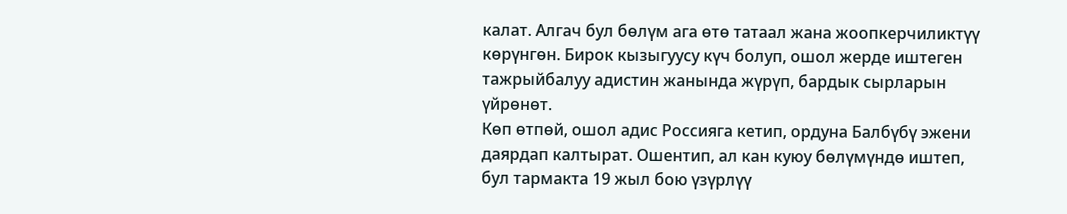калат. Алгач бул бөлүм ага өтө татаал жана жоопкерчиликтүү көрүнгөн. Бирок кызыгуусу күч болуп, ошол жерде иштеген тажрыйбалуу адистин жанында жүрүп, бардык сырларын үйрөнөт.
Көп өтпөй, ошол адис Россияга кетип, ордуна Балбүбү эжени даярдап калтырат. Ошентип, ал кан куюу бөлүмүндө иштеп, бул тармакта 19 жыл бою үзүрлүү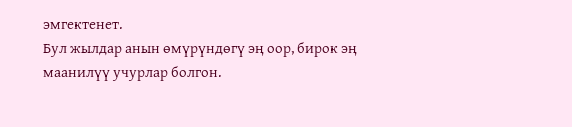эмгектенет.
Бул жылдар анын өмүрүндөгү эң оор, бирок эң маанилүү учурлар болгон.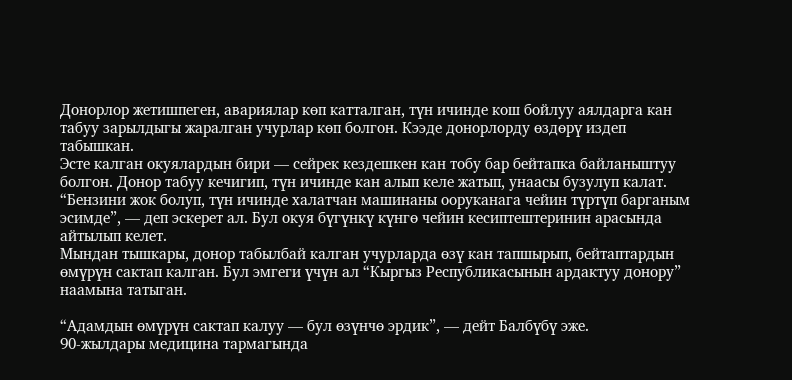Донорлор жетишпеген, авариялар көп катталган, түн ичинде кош бойлуу аялдарга кан табуу зарылдыгы жаралган учурлар көп болгон. Кээде донорлорду өздөрү издеп табышкан.
Эсте калган окуялардын бири — сейрек кездешкен кан тобу бар бейтапка байланыштуу болгон. Донор табуу кечигип, түн ичинде кан алып келе жатып, унаасы бузулуп калат. “Бензини жок болуп, түн ичинде халатчан машинаны ооруканага чейин түртүп барганым эсимде”, — деп эскерет ал. Бул окуя бүгүнкү күнгө чейин кесиптештеринин арасында айтылып келет.
Мындан тышкары, донор табылбай калган учурларда өзү кан тапшырып, бейтаптардын өмүрүн сактап калган. Бул эмгеги үчүн ал “Кыргыз Республикасынын ардактуу донору” наамына татыган.

“Адамдын өмүрүн сактап калуу — бул өзүнчө эрдик”, — дейт Балбүбү эже.
90-жылдары медицина тармагында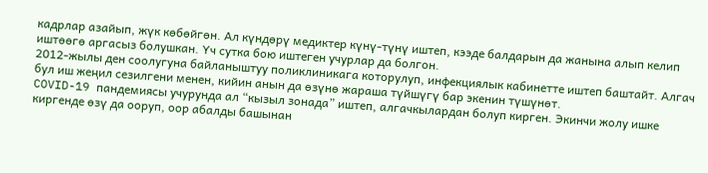кадрлар азайып, жүк көбөйгөн. Ал күндөрү медиктер күнү-түнү иштеп, кээде балдарын да жанына алып келип иштөөгө аргасыз болушкан. Үч сутка бою иштеген учурлар да болгон.
2012-жылы ден соолугуна байланыштуу поликлиникага которулуп, инфекциялык кабинетте иштеп баштайт. Алгач бул иш жеңил сезилгени менен, кийин анын да өзүнө жараша түйшүгү бар экенин түшүнөт.
COVID-19 пандемиясы учурунда ал “кызыл зонада” иштеп, алгачкылардан болуп кирген. Экинчи жолу ишке киргенде өзү да ооруп, оор абалды башынан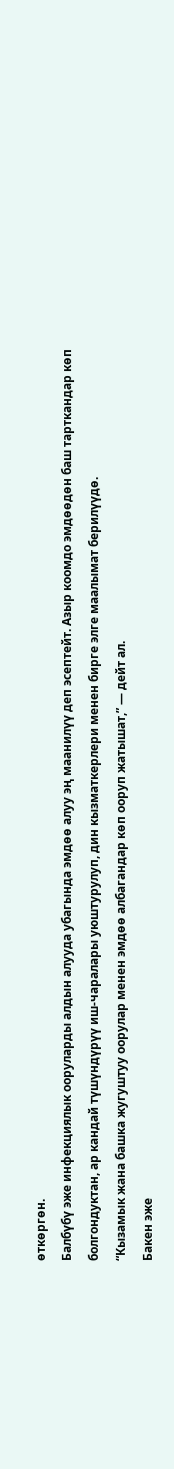өткөргөн.
Балбүбү эже инфекциялык ооруларды алдын алууда убагында эмдөө алуу эң маанилүү деп эсептейт. Азыр коомдо эмдөөдөн баш тарткандар көп болгондуктан, ар кандай түшүндүрүү иш-чаралары уюштурулуп, дин кызматкерлери менен бирге элге маалымат берилүүдө.
“Кызамык жана башка жугуштуу оорулар менен эмдөө албагандар көп ооруп жатышат,” — дейт ал.
Бакен эже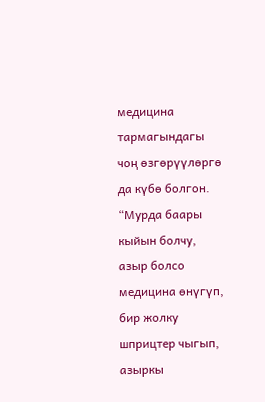медицина тармагындагы чоң өзгөрүүлөргө да күбө болгон. “Мурда баары кыйын болчу, азыр болсо медицина өнүгүп, бир жолку шприцтер чыгып, азыркы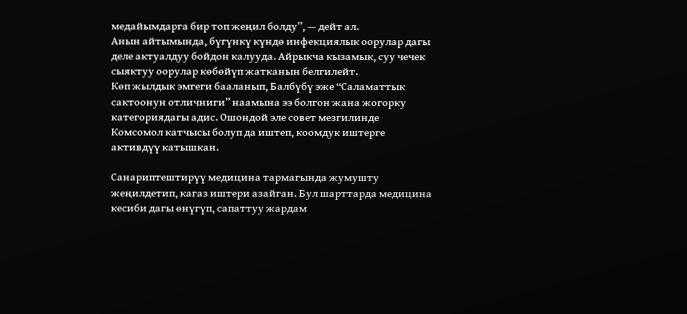медайымдарга бир топ жеңил болду”, — дейт ал.
Анын айтымында, бүгүнкү күндө инфекциялык оорулар дагы деле актуалдуу бойдон калууда. Айрыкча кызамык, суу чечек сыяктуу оорулар көбөйүп жатканын белгилейт.
Көп жылдык эмгеги бааланып, Балбүбү эже “Саламаттык сактоонун отличниги” наамына ээ болгон жана жогорку категориядагы адис. Ошондой эле совет мезгилинде Комсомол катчысы болуп да иштеп, коомдук иштерге активдүү катышкан.

Санариптештирүү медицина тармагында жумушту жеңилдетип, кагаз иштери азайган. Бул шарттарда медицина кесиби дагы өнүгүп, сапаттуу жардам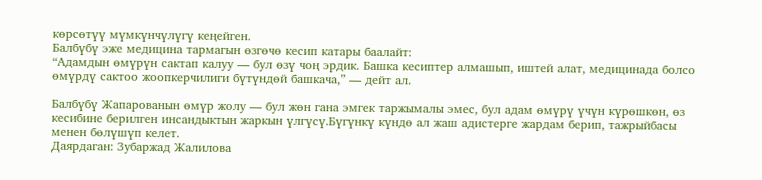көрсөтүү мүмкүнчүлүгү кеңейген.
Балбүбү эже медицина тармагын өзгөчө кесип катары баалайт:
“Адамдын өмүрүн сактап калуу — бул өзү чоң эрдик. Башка кесиптер алмашып, иштей алат, медицинада болсо өмүрдү сактоо жоопкерчилиги бүтүндөй башкача,” — дейт ал.

Балбүбү Жапарованын өмүр жолу — бул жөн гана эмгек таржымалы эмес, бул адам өмүрү үчүн күрөшкөн, өз кесибине берилген инсандыктын жаркын үлгүсү.Бүгүнкү күндө ал жаш адистерге жардам берип, тажрыйбасы менен бөлүшүп келет.
Даярдаган: Зубаржад Жалилова